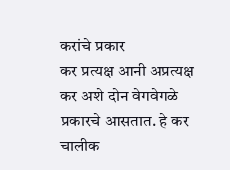करांचे प्रकार
कर प्रत्यक्ष आनी अप्रत्यक्ष कर अशे दोन वेगवेगळे प्रकारचे आसतात. हे कर चालीक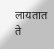लायतात ते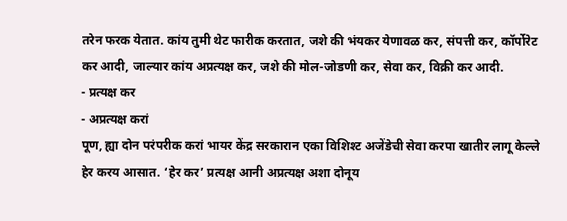तरेन फरक येतात. कांय तुमी थेट फारीक करतात, जशे की भंयकर येणावळ कर, संपत्ती कर, कॉर्पोरेट कर आदी, जाल्यार कांय अप्रत्यक्ष कर, जशे की मोल-जोडणी कर, सेवा कर, विक्री कर आदी.
- प्रत्यक्ष कर
- अप्रत्यक्ष करां
पूण, ह्या दोन परंपरीक करां भायर केंद्र सरकारान एका विशिश्ट अजेंडेची सेवा करपा खातीर लागू केल्ले हेर करय आसात. ‘हेर कर’ प्रत्यक्ष आनी अप्रत्यक्ष अशा दोनूय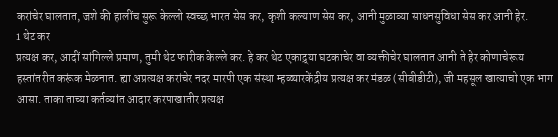करांचेर घालतात, जशे की हालींच सुरू केल्लो स्वच्छ भारत सेस कर, कृशी कल्याण सेस कर, आनी मुळाव्या साधनसुविधा सेस कर आनी हेर.
1 थेट कर
प्रत्यक्ष कर, आदीं सांगिल्ले प्रमाण, तुमी थेट फारीक केल्ले कर. हे कर थेट एकाद्र्या घटकाचेर वा व्यक्तीचेर घालतात आनी ते हेर कोणाचेरूय हस्तांतरीत करूंक मेळनात. ह्या अप्रत्यक्ष करांचेर नदर मारपी एक संस्था म्हळ्यारकेंद्रीय प्रत्यक्ष कर मंडळ (सीबीडीटी), जी महसूल खात्याचो एक भाग आसा. ताका ताच्या कर्तव्यांत आदार करपाखातीर प्रत्यक्ष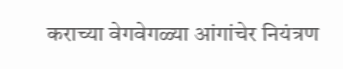कराच्या वेगवेगळ्या आंगांचेर नियंत्रण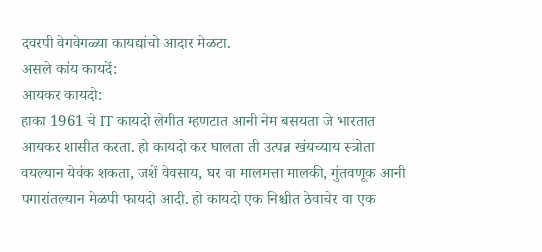दवरपी वेगवेगळ्या कायद्यांचो आदार मेळटा.
असले कांय कायदें:
आयकर कायदो:
हाका 1961 चे IT कायदो लेगीत म्हणटात आनी नेम बसयता जे भारतात आयकर शासीत करता. हो कायदो कर घालता ती उत्पन्न खंयच्याय स्त्रोता वयल्यान येवंक शकता, जशें वेवसाय, घर वा मालमत्ता मालकी, गुंतवणूक आनी पगारांतल्यान मेळपी फायदो आदी. हो कायदो एक निश्चीत ठेवाचेर वा एक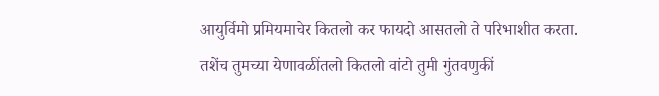आयुर्विमो प्रमियमाचेर कितलो कर फायदो आसतलो ते परिभाशीत करता. तशेंच तुमच्या येणावळींतलो कितलो वांटो तुमी गुंतवणुकीं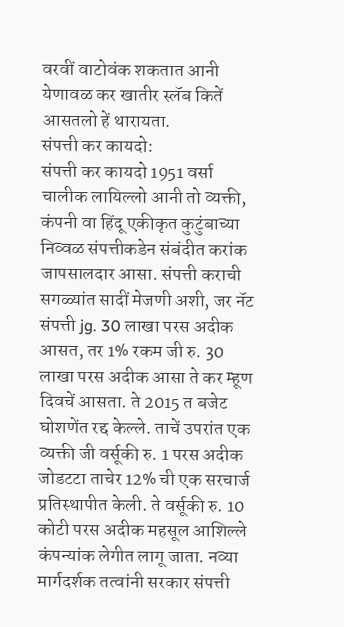वरवीं वाटोवंक शकतात आनी येणावळ कर खातीर स्लॅब कितें आसतलो हें थारायता.
संपत्ती कर कायदो:
संपत्ती कर कायदो 1951 वर्सा चालीक लायिल्लो आनी तो व्यक्ती, कंपनी वा हिंदू एकीकृत कुटुंबाच्या निव्वळ संपत्तीकडेन संबंदीत करांक जापसालदार आसा. संपत्ती कराची सगळ्यांत सादीं मेजणी अशी, जर नॅट संपत्ती jg. 30 लाखा परस अदीक आसत, तर 1% रकम जी रु. 30 लाखा परस अदीक आसा ते कर म्हूण दिवचें आसता. ते 2015 त बजेट घोशणेंत रद्द केल्ले. ताचें उपरांत एक व्यक्ती जी वर्सूकी रु. 1 परस अदीक जोडटटा ताचेर 12% ची एक सरचार्ज प्रतिस्थापीत केली. ते वर्सूकी रु. 10 कोटी परस अदीक महसूल आशिल्ले कंपन्यांक लेगीत लागू जाता. नव्या मार्गदर्शक तत्वांनी सरकार संपत्ती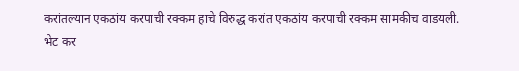करांतल्यान एकठांय करपाची रक्कम हाचे विरुद्ध करांत एकठांय करपाची रक्कम सामकीच वाडयली.
भेट कर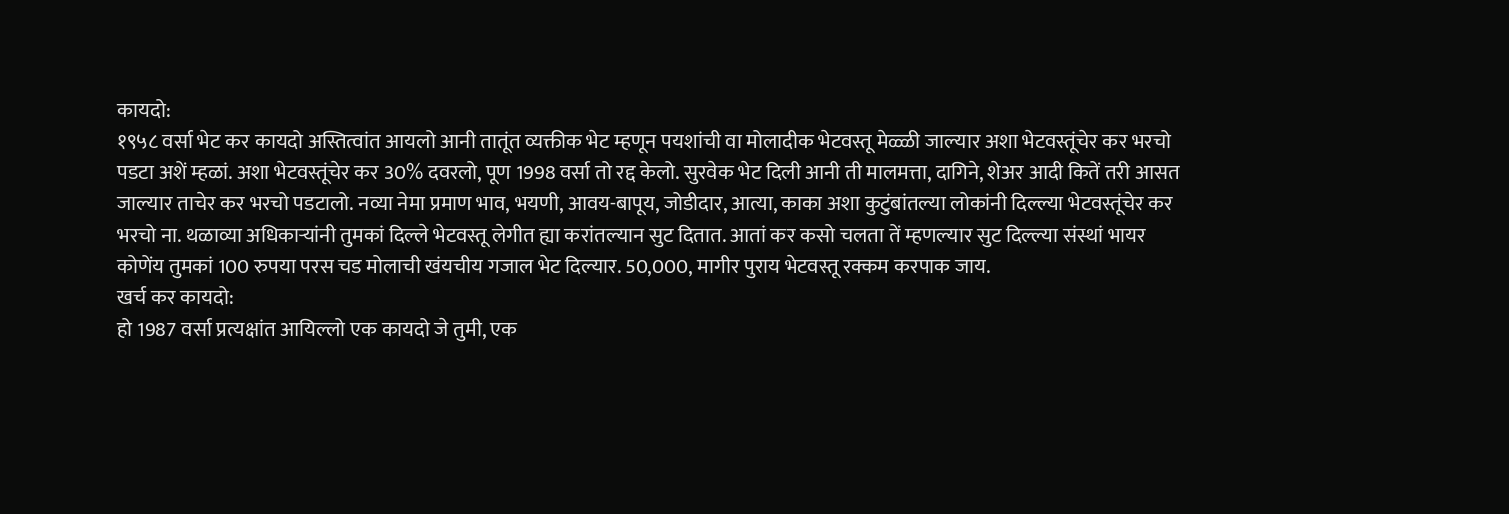कायदो:
१९५८ वर्सा भेट कर कायदो अस्तित्वांत आयलो आनी तातूंत व्यक्तीक भेट म्हणून पयशांची वा मोलादीक भेटवस्तू मेळ्ळी जाल्यार अशा भेटवस्तूंचेर कर भरचो पडटा अशें म्हळां. अशा भेटवस्तूंचेर कर 30% दवरलो, पूण 1998 वर्सा तो रद्द केलो. सुरवेक भेट दिली आनी ती मालमत्ता, दागिने, शेअर आदी कितें तरी आसत जाल्यार ताचेर कर भरचो पडटालो. नव्या नेमा प्रमाण भाव, भयणी, आवय-बापूय, जोडीदार, आत्या, काका अशा कुटुंबांतल्या लोकांनी दिल्ल्या भेटवस्तूंचेर कर भरचो ना. थळाव्या अधिकाऱ्यांनी तुमकां दिल्ले भेटवस्तू लेगीत ह्या करांतल्यान सुट दितात. आतां कर कसो चलता तें म्हणल्यार सुट दिल्ल्या संस्थां भायर कोणेंय तुमकां 100 रुपया परस चड मोलाची खंयचीय गजाल भेट दिल्यार. 50,000, मागीर पुराय भेटवस्तू रक्कम करपाक जाय.
खर्च कर कायदो:
हो 1987 वर्सा प्रत्यक्षांत आयिल्लो एक कायदो जे तुमी, एक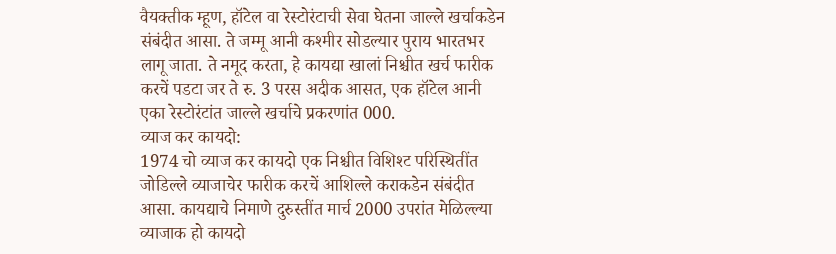वैयक्तीक म्हूण, हॉटेल वा रेस्टोरंटाची सेवा घेतना जाल्ले खर्चाकडेन संबंदीत आसा. ते जम्मू आनी कश्मीर सोडल्यार पुराय भारतभर लागू जाता. ते नमूद करता, हे कायद्या खालां निश्चीत खर्च फारीक करचें पडटा जर ते रु. 3 परस अदीक आसत, एक हॉटेल आनी एका रेस्टोरंटांत जाल्ले खर्चाचे प्रकरणांत 000.
व्याज कर कायदो:
1974 चो व्याज कर कायदो एक निश्चीत विशिश्ट परिस्थितींत जोडिल्ले व्याजाचेर फारीक करचें आशिल्ले कराकडेन संबंदीत आसा. कायद्याचे निमाणे दुरुस्तींत मार्च 2000 उपरांत मेळिल्ल्या व्याजाक हो कायदो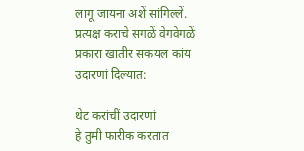लागू जायना अशें सांगिल्लें.
प्रत्यक्ष कराचे सगळें वेगवेगळें प्रकारा खातीर सकयल कांय उदारणां दिल्यात:

थेट करांचीं उदारणां
हे तुमी फारीक करतात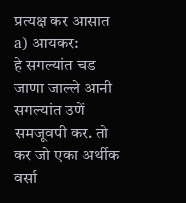प्रत्यक्ष कर आसात
a) आयकर:
हे सगल्यांत चड जाणा जाल्ले आनी सगल्यांत उणें समजूवपी कर. तो कर जो एका अर्थीक वर्सा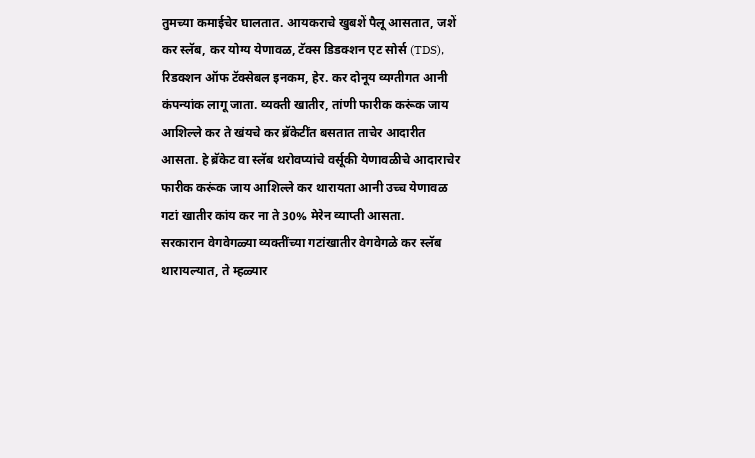तुमच्या कमाईचेर घालतात. आयकराचे खुबशें पैलू आसतात, जशें कर स्लॅब, कर योग्य येणावळ, टॅक्स डिडक्शन एट सोर्स (TDS), रिडक्शन ऑफ टॅक्सेबल इनकम, हेर. कर दोनूय व्यग्तीगत आनी कंपन्यांक लागू जाता. व्यक्ती खातीर, तांणी फारीक करूंक जाय आशिल्ले कर ते खंयचे कर ब्रॅकेटींत बसतात ताचेर आदारीत आसता. हे ब्रॅकेट वा स्लॅब थरोवप्यांचे वर्सूकी येणावळीचे आदाराचेर फारीक करूंक जाय आशिल्ले कर थारायता आनी उच्च येणावळ गटां खातीर कांय कर ना ते 30% मेरेन व्याप्ती आसता.
सरकारान वेगवेगळ्या व्यक्तींच्या गटांखातीर वेगवेगळे कर स्लॅब थारायल्यात, ते म्हळ्यार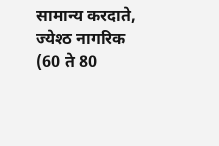सामान्य करदाते, ज्येश्ठ नागरिक (60 ते 80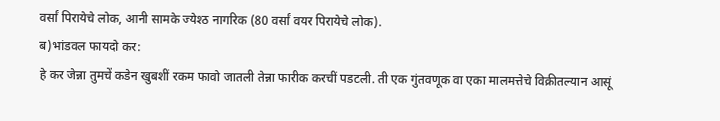वर्सां पिरायेचे लोक, आनी सामके ज्येश्ठ नागरिक (80 वर्सां वयर पिरायेचे लोक).
ब)भांडवल फायदो कर:
हे कर जेन्ना तुमचें कडेन खुबशीं रकम फावो जातली तेन्ना फारीक करचीं पडटली. ती एक गुंतवणूक वा एका मालमत्तेचे विक्रीतल्यान आसूं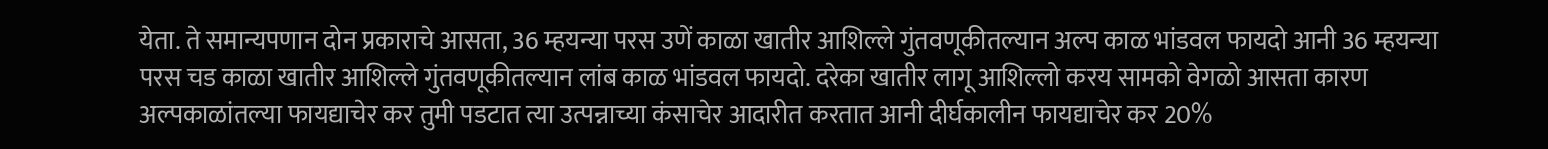येता. ते समान्यपणान दोन प्रकाराचे आसता, 36 म्हयन्या परस उणें काळा खातीर आशिल्ले गुंतवणूकीतल्यान अल्प काळ भांडवल फायदो आनी 36 म्हयन्या परस चड काळा खातीर आशिल्ले गुंतवणूकीतल्यान लांब काळ भांडवल फायदो. दरेका खातीर लागू आशिल्लो करय सामको वेगळो आसता कारण अल्पकाळांतल्या फायद्याचेर कर तुमी पडटात त्या उत्पन्नाच्या कंसाचेर आदारीत करतात आनी दीर्घकालीन फायद्याचेर कर 20%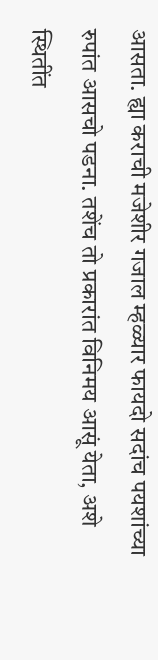आसता. ह्या कराची मजेशीर गजाल म्हळ्यार फायदो सदांच पयशांच्या रुपांत आसचो पडना. तशेंच तो प्रकारांत विनिमय आसूं येता, अशे स्थितींत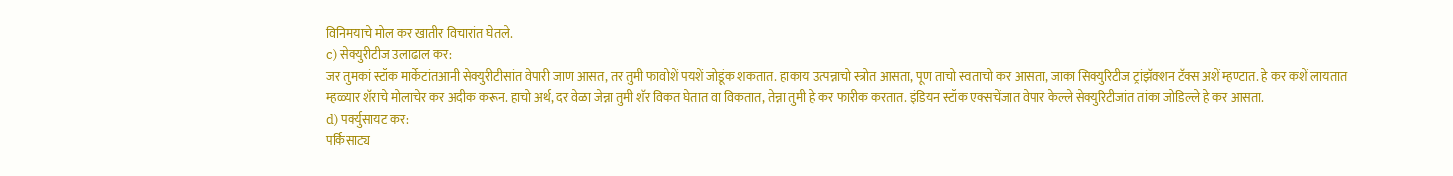विनिमयाचे मोल कर खातीर विचारांत घेतले.
c) सेक्युरीटीज उलाढाल कर:
जर तुमकां स्टॉक मार्केटांतआनी सेक्युरीटीसांत वेपारी जाण आसत, तर तुमी फावोशें पयशें जोडूंक शकतात. हाकाय उत्पन्नाचो स्त्रोत आसता, पूण ताचो स्वताचो कर आसता, जाका सिक्युरिटीज ट्रांझॅक्शन टॅक्स अशें म्हण्टात. हे कर कशें लायतात म्हळ्यार शॅराचे मोलाचेर कर अदीक करून. हाचो अर्थ, दर वेळा जेन्ना तुमी शॅर विकत घेतात वा विकतात, तेन्ना तुमी हे कर फारीक करतात. इंडियन स्टॉक एक्सचेंजात वेपार केल्ले सेक्युरिटीजांत तांका जोडिल्ले हे कर आसता.
d) पर्क्युसायट कर:
पर्किसाट्य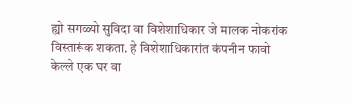ह्यो सगळ्यो सुविदा वा विशेशाधिकार जे मालक नोकरांक विस्तारूंक शकता. हे विशेशाधिकारांत कंपनीन फावो केल्ले एक घर वा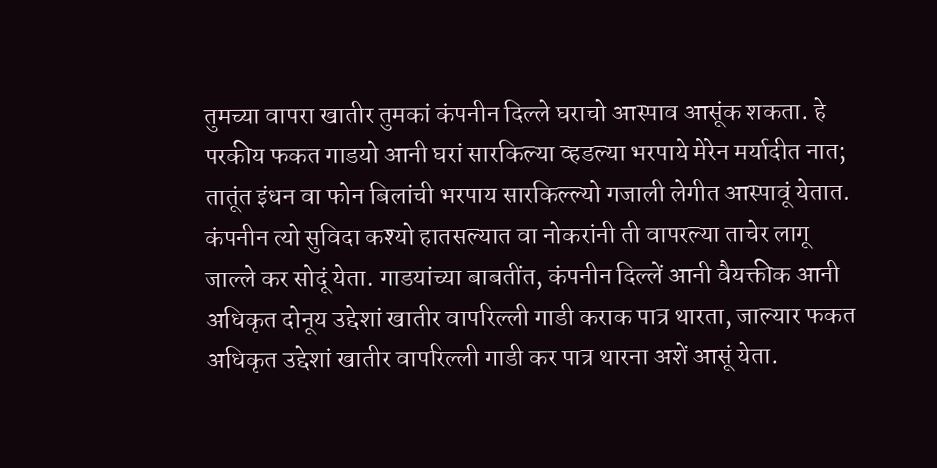तुमच्या वापरा खातीर तुमकां कंपनीन दिल्ले घराचो आस्पाव आसूंक शकता. हे परकीय फकत गाडयो आनी घरां सारकिल्या व्हडल्या भरपाये मेरेन मर्यादीत नात; तातूंत इंधन वा फोन बिलांची भरपाय सारकिल्ल्यो गजाली लेगीत आस्पावूं येतात. कंपनीन त्यो सुविदा कश्यो हातसल्यात वा नोकरांनी ती वापरल्या ताचेर लागू जाल्ले कर सोदूं येता. गाडयांच्या बाबतींत, कंपनीन दिल्लें आनी वैयक्तीक आनी अधिकृत दोनूय उद्देशां खातीर वापरिल्ली गाडी कराक पात्र थारता, जाल्यार फकत अधिकृत उद्देशां खातीर वापरिल्ली गाडी कर पात्र थारना अशें आसूं येता.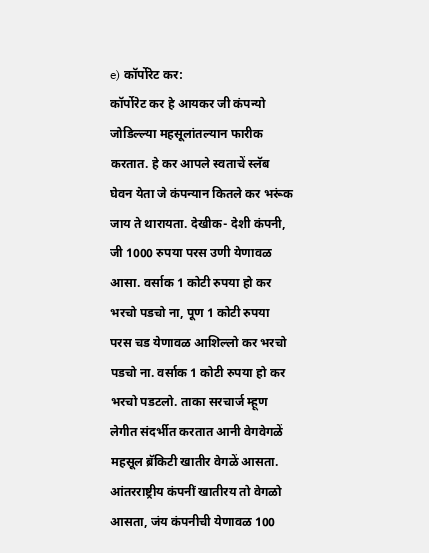e) कॉर्पोरेट कर:
कॉर्पोरेट कर हे आयकर जी कंपन्यो जोडिल्ल्या महसूलांतल्यान फारीक करतात. हे कर आपले स्वताचें स्लॅब घेवन येता जे कंपन्यान कितले कर भरूंक जाय ते थारायता. देखीक- देशी कंपनी, जी 1000 रुपया परस उणी येणावळ आसा. वर्साक 1 कोटी रुपया हो कर भरचो पडचो ना, पूण 1 कोटी रुपया परस चड येणावळ आशिल्लो कर भरचो पडचो ना. वर्साक 1 कोटी रुपया हो कर भरचो पडटलो. ताका सरचार्ज म्हूण लेगीत संदर्भीत करतात आनी वेगवेगळें महसूल ब्रॅकिटी खातीर वेगळें आसता. आंतरराष्ट्रीय कंपनीं खातीरय तो वेगळो आसता, जंय कंपनीची येणावळ 100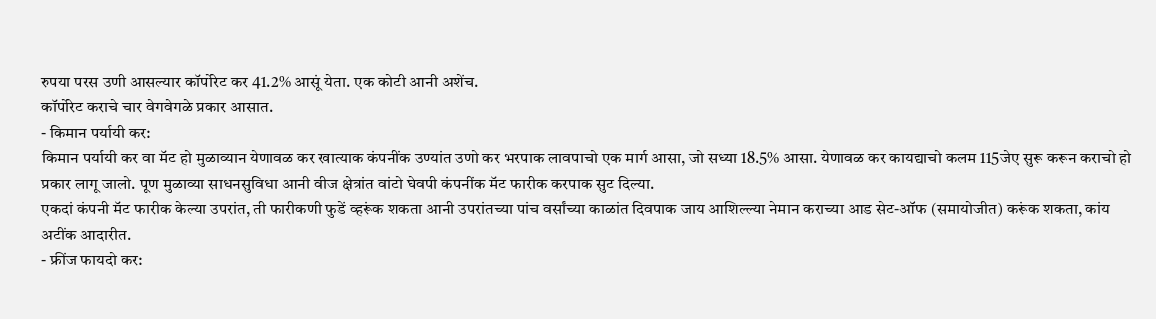रुपया परस उणी आसल्यार कॉर्पोरेट कर 41.2% आसूं येता. एक कोटी आनी अशेंच.
कॉर्पोरेट कराचे चार वेगवेगळे प्रकार आसात.
- किमान पर्यायी कर:
किमान पर्यायी कर वा मॅट हो मुळाव्यान येणावळ कर खात्याक कंपनींक उण्यांत उणो कर भरपाक लावपाचो एक मार्ग आसा, जो सध्या 18.5% आसा. येणावळ कर कायद्याचो कलम 115जेए सुरू करून कराचो हो प्रकार लागू जालो. पूण मुळाव्या साधनसुविधा आनी वीज क्षेत्रांत वांटो घेवपी कंपनींक मॅट फारीक करपाक सुट दिल्या.
एकदां कंपनी मॅट फारीक केल्या उपरांत, ती फारीकणी फुडें व्हरूंक शकता आनी उपरांतच्या पांच वर्सांच्या काळांत दिवपाक जाय आशिल्ल्या नेमान कराच्या आड सेट-ऑफ (समायोजीत) करूंक शकता, कांय अटींक आदारीत.
- फ्रींज फायदो कर: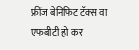फ्रींज बेनिफिट टॅक्स वा एफबीटी हो कर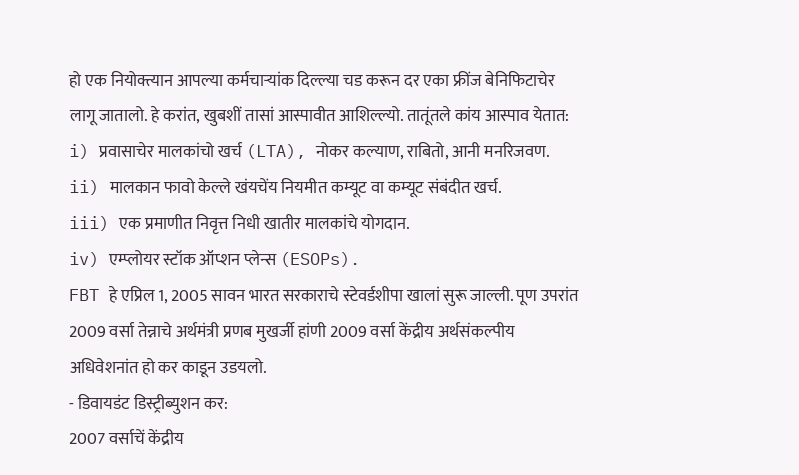हो एक नियोक्त्यान आपल्या कर्मचाऱ्यांक दिल्ल्या चड करून दर एका फ्रींज बेनिफिटाचेर लागू जातालो. हे करांत, खुबशीं तासां आस्पावीत आशिल्ल्यो. तातूंतले कांय आस्पाव येतात:
i) प्रवासाचेर मालकांचो खर्च (LTA), नोकर कल्याण, राबितो, आनी मनरिजवण.
ii) मालकान फावो केल्ले खंयचेंय नियमीत कम्यूट वा कम्यूट संबंदीत खर्च.
iii) एक प्रमाणीत निवृत्त निधी खातीर मालकांचे योगदान.
iv) एम्प्लोयर स्टॉक ऑप्शन प्लेन्स (ESOPs).
FBT हे एप्रिल 1, 2005 सावन भारत सरकाराचे स्टेवर्डशीपा खालां सुरू जाल्ली. पूण उपरांत 2009 वर्सा तेन्नाचे अर्थमंत्री प्रणब मुखर्जी हांणी 2009 वर्सा केंद्रीय अर्थसंकल्पीय अधिवेशनांत हो कर काडून उडयलो.
- डिवायडंट डिस्ट्रीब्युशन कर:
2007 वर्साचें केंद्रीय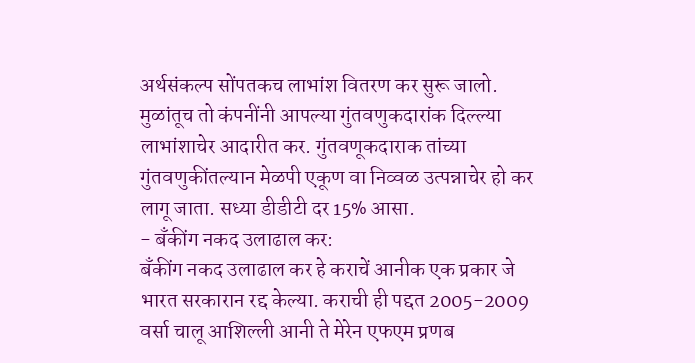अर्थसंकल्प सोंपतकच लाभांश वितरण कर सुरू जालो. मुळांतूच तो कंपनींनी आपल्या गुंतवणुकदारांक दिल्ल्या लाभांशाचेर आदारीत कर. गुंतवणूकदाराक तांच्या गुंतवणुकींतल्यान मेळपी एकूण वा निव्वळ उत्पन्नाचेर हो कर लागू जाता. सध्या डीडीटी दर 15% आसा.
- बँकींग नकद उलाढाल कर:
बँकींग नकद उलाढाल कर हे कराचें आनीक एक प्रकार जे भारत सरकारान रद्द केल्या. कराची ही पद्दत 2005-2009 वर्सा चालू आशिल्ली आनी ते मेरेन एफएम प्रणब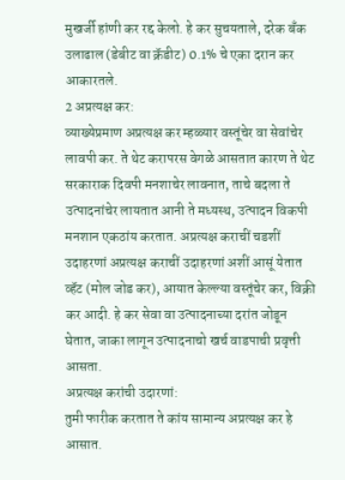मुखर्जी हांणी कर रद्द केलो. हे कर सुचयताले, दरेक बँक उलाढाल (डेबीट वा क्रॅडीट) 0.1% चे एका दरान कर आकारतले.
2 अप्रत्यक्ष कर:
व्याख्येप्रमाण अप्रत्यक्ष कर म्हळ्यार वस्तूंचेर वा सेवांचेर लावपी कर. ते थेट करापरस वेगळे आसतात कारण ते थेट सरकाराक दिवपी मनशाचेर लावनात, ताचे बदला ते उत्पादनांचेर लायतात आनी ते मध्यस्थ, उत्पादन विकपी मनशान एकठांय करतात. अप्रत्यक्ष कराचीं चडशीं उदाहरणां अप्रत्यक्ष कराचीं उदाहरणां अशीं आसूं येतात व्हॅट (मोल जोड कर), आयात केल्ल्या वस्तूंचेर कर, विक्री कर आदी. हे कर सेवा वा उत्पादनाच्या दरांत जोडून घेतात, जाका लागून उत्पादनाचो खर्च वाडपाची प्रवृत्ती आसता.
अप्रत्यक्ष करांची उदारणां:
तुमी फारीक करतात ते कांय सामान्य अप्रत्यक्ष कर हे आसात.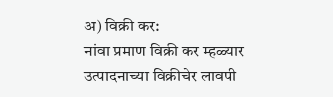अ) विक्री कर:
नांवा प्रमाण विक्री कर म्हळ्यार उत्पादनाच्या विक्रीचेर लावपी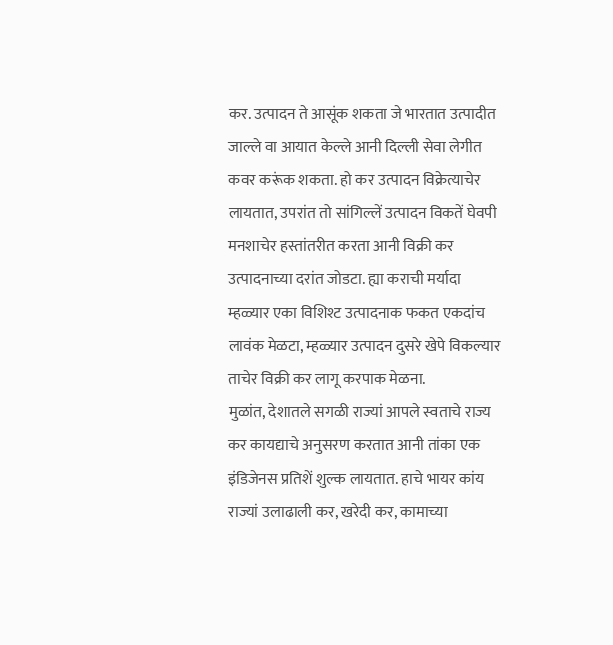कर. उत्पादन ते आसूंक शकता जे भारतात उत्पादीत जाल्ले वा आयात केल्ले आनी दिल्ली सेवा लेगीत कवर करूंक शकता. हो कर उत्पादन विक्रेत्याचेर लायतात, उपरांत तो सांगिल्लें उत्पादन विकतें घेवपी मनशाचेर हस्तांतरीत करता आनी विक्री कर उत्पादनाच्या दरांत जोडटा. ह्या कराची मर्यादा म्हळ्यार एका विशिश्ट उत्पादनाक फकत एकदांच लावंक मेळटा, म्हळ्यार उत्पादन दुसरे खेपे विकल्यार ताचेर विक्री कर लागू करपाक मेळना.
मुळांत, देशातले सगळी राज्यां आपले स्वताचे राज्य कर कायद्याचे अनुसरण करतात आनी तांका एक इंडिजेनस प्रतिशें शुल्क लायतात. हाचे भायर कांय राज्यां उलाढाली कर, खरेदी कर, कामाच्या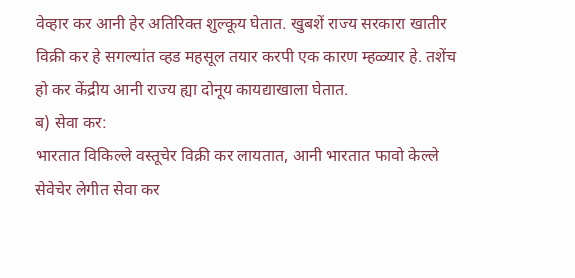वेव्हार कर आनी हेर अतिरिक्त शुल्कूय घेतात. खुबशें राज्य सरकारा खातीर विक्री कर हे सगल्यांत व्हड महसूल तयार करपी एक कारण म्हळ्यार हे. तशेंच हो कर केंद्रीय आनी राज्य ह्या दोनूय कायद्याखाला घेतात.
ब) सेवा कर:
भारतात विकिल्ले वस्तूचेर विक्री कर लायतात, आनी भारतात फावो केल्ले सेवेचेर लेगीत सेवा कर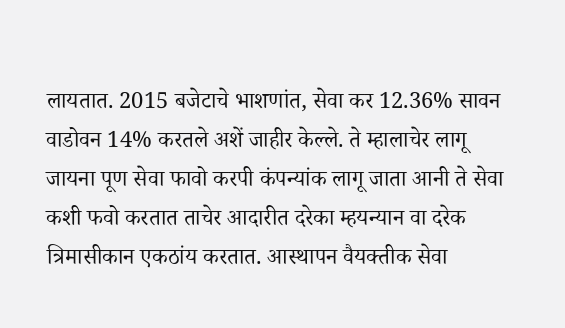लायतात. 2015 बजेटाचे भाशणांत, सेवा कर 12.36% सावन वाडोवन 14% करतले अशें जाहीर केल्ले. ते म्हालाचेर लागू जायना पूण सेवा फावो करपी कंपन्यांक लागू जाता आनी ते सेवा कशी फवो करतात ताचेर आदारीत दरेका म्हयन्यान वा दरेक त्रिमासीकान एकठांय करतात. आस्थापन वैयक्तीक सेवा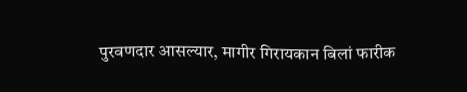पुरवणदार आसल्यार, मागीर गिरायकान बिलां फारीक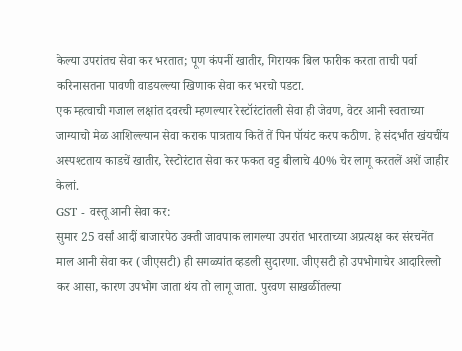केल्या उपरांतच सेवा कर भरतात; पूण कंपनीं खातीर, गिरायक बिल फारीक करता ताची पर्वा करिनासतना पावणी वाडयल्ल्या खिणाक सेवा कर भरचो पडटा.
एक म्हत्वाची गजाल लक्षांत दवरची म्हणल्यार रेस्टॉरंटांतली सेवा ही जेवण, वेटर आनी स्वताच्या जाग्याचो मेळ आशिल्ल्यान सेवा कराक पात्रताय कितें तें पिन पॉयंट करप कठीण. हे संदर्भांत खंयचींय अस्पश्टताय काडचें खातीर, रेस्टोरंटात सेवा कर फकत वट्ट बीलाचे 40% चेर लागू करतलें अशें जाहीर केलां.
GST - वस्तू आनी सेवा कर:
सुमार 25 वर्सां आदीं बाजारपेठ उक्ती जावपाक लागल्या उपरांत भारताच्या अप्रत्यक्ष कर संरचनेंत माल आनी सेवा कर (जीएसटी) ही सगळ्यांत व्हडली सुदारणा. जीएसटी हो उपभोगाचेर आदारिल्लो कर आसा, कारण उपभोग जाता थंय तो लागू जाता. पुरवण साखळींतल्या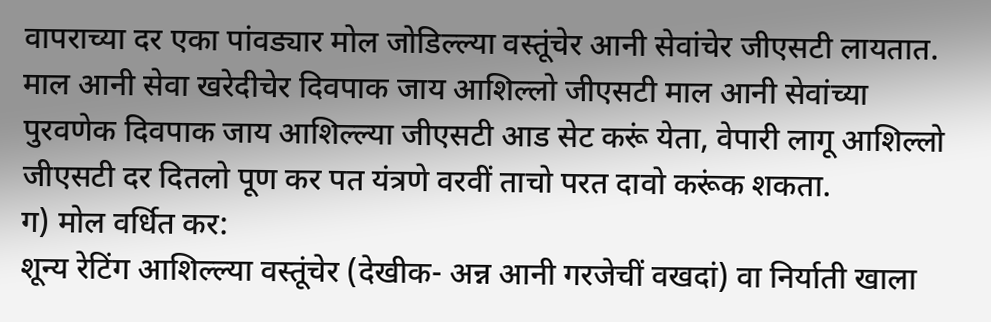वापराच्या दर एका पांवड्यार मोल जोडिल्ल्या वस्तूंचेर आनी सेवांचेर जीएसटी लायतात. माल आनी सेवा खरेदीचेर दिवपाक जाय आशिल्लो जीएसटी माल आनी सेवांच्या पुरवणेक दिवपाक जाय आशिल्ल्या जीएसटी आड सेट करूं येता, वेपारी लागू आशिल्लो जीएसटी दर दितलो पूण कर पत यंत्रणे वरवीं ताचो परत दावो करूंक शकता.
ग) मोल वर्धित कर:
शून्य रेटिंग आशिल्ल्या वस्तूंचेर (देखीक- अन्न आनी गरजेचीं वखदां) वा निर्याती खाला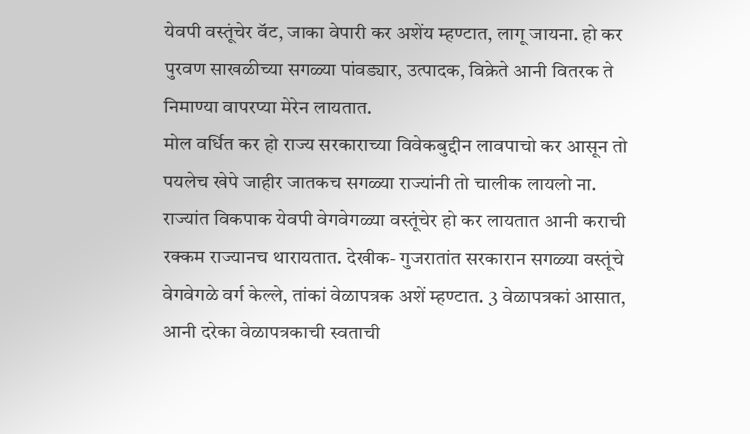येवपी वस्तूंचेर वॅट, जाका वेपारी कर अशेंय म्हण्टात, लागू जायना. हो कर पुरवण साखळीच्या सगळ्या पांवड्यार, उत्पादक, विक्रेते आनी वितरक ते निमाण्या वापरप्या मेरेन लायतात.
मोल वर्धित कर हो राज्य सरकाराच्या विवेकबुद्दीन लावपाचो कर आसून तो पयलेच खेपे जाहीर जातकच सगळ्या राज्यांनी तो चालीक लायलो ना. राज्यांत विकपाक येवपी वेगवेगळ्या वस्तूंचेर हो कर लायतात आनी कराची रक्कम राज्यानच थारायतात. देखीक- गुजरातांत सरकारान सगळ्या वस्तूंचे वेगवेगळे वर्ग केल्ले, तांकां वेळापत्रक अशें म्हण्टात. 3 वेळापत्रकां आसात, आनी दरेका वेळापत्रकाची स्वताची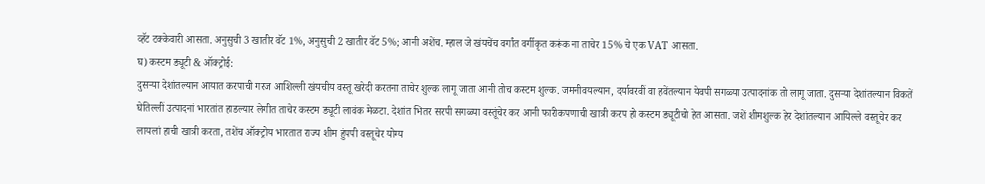व्हॅट टक्केवारी आसता. अनुसुची 3 खातीर वॅट 1%, अनुसुची 2 खातीर वॅट 5%; आनी अशेंच. म्हाल जे खंयचेंच वर्गांत वर्गीकृत करूंक ना ताचेर 15% चे एक VAT आसता.
घ) कस्टम ड्यूटी & ऑक्ट्रोई:
दुसऱ्या देशांतल्यान आयात करपाची गरज आशिल्ली खंयचीय वस्तू खरेदी करतना ताचेर शुल्क लागू जाता आनी तोच कस्टम शुल्क. जमनीवयल्यान, दर्यावरवीं वा हवेंतल्यान येवपी सगळ्या उत्पादनांक तो लागू जाता. दुसऱ्या देशांतल्यान विकतें घेतिल्लीं उत्पादनां भारतांत हाडल्यार लेगीत ताचेर कस्टम ड्यूटी लावंक मेळटा. देशांत भितर सरपी सगळ्या वस्तूंचेर कर आनी फारीकपणाची खात्री करप हो कस्टम ड्यूटीचो हेत आसता. जशें शीमशुल्क हेर देशांतल्यान आयिल्ले वस्तूचेर कर लायलां हाची खात्री करता, तशेंच ऑक्ट्रोय भारतात राज्य शीम हुंपपी वस्तूचेर योग्य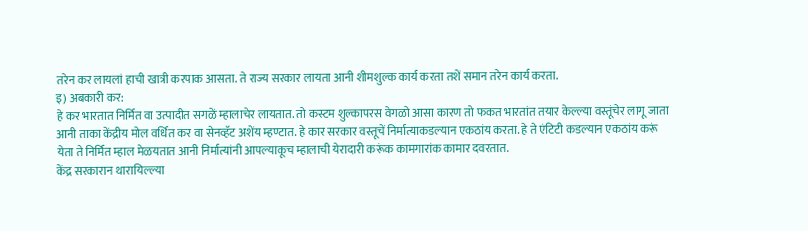तरेन कर लायलां हाची खात्री करपाक आसता. ते राज्य सरकार लायता आनी शीमशुल्क कार्य करता तशें समान तरेन कार्य करता.
इ) अबकारी कर:
हे कर भारतात निर्मित वा उत्पादीत सगळें म्हालाचेर लायतात. तो कस्टम शुल्कापरस वेगळो आसा कारण तो फकत भारतांत तयार केल्ल्या वस्तूंचेर लागू जाता आनी ताका केंद्रीय मोल वर्धित कर वा सेनव्हॅट अशेंय म्हण्टात. हे कार सरकार वस्तूचें निर्मात्याकडल्यान एकठांय करता. हे ते एंटिटी कडल्यान एकठांय करूं येता ते निर्मित म्हाल मेळयतात आनी निर्मात्यांनी आपल्याकूच म्हालाची येरादारी करूंक कामगारांक कामार दवरतात.
केंद्र सरकारान थारायिल्ल्या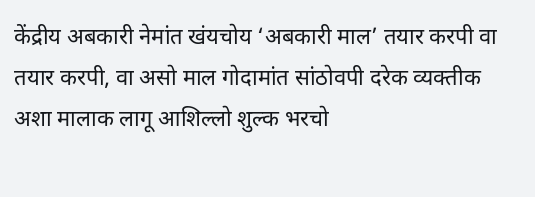केंद्रीय अबकारी नेमांत खंयचोय ‘अबकारी माल’ तयार करपी वा तयार करपी, वा असो माल गोदामांत सांठोवपी दरेक व्यक्तीक अशा मालाक लागू आशिल्लो शुल्क भरचो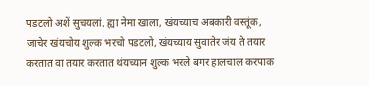पडटलो अशें सुचयलां. ह्या नेमा खाला, खंयच्याच अबकारी वस्तूंक, जाचेर खंयचोय शुल्क भरचो पडटलो, खंयच्याय सुवातेर जंय ते तयार करतात वा तयार करतात थंयच्यान शुल्क भरले बगर हालचाल करपाक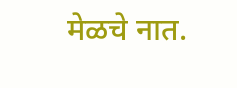मेळचे नात.